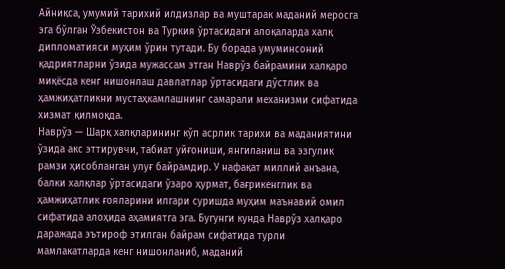Айниқса, умумий тарихий илдизлар ва муштарак маданий меросга эга бўлган Ўзбекистон ва Туркия ўртасидаги алоқаларда халқ дипломатияси муҳим ўрин тутади. Бу борада умуминсоний қадриятларни ўзида мужассам этган Наврўз байрамини халқаро миқёсда кенг нишонлаш давлатлар ўртасидаги дўстлик ва ҳамжиҳатликни мустаҳкамлашнинг самарали механизми сифатида хизмат қилмоқда.
Наврўз — Шарқ халқларининг кўп асрлик тарихи ва маданиятини ўзида акс эттирувчи, табиат уйғониши, янгиланиш ва эзгулик рамзи ҳисобланган улуғ байрамдир. У нафақат миллий анъана, балки халқлар ўртасидаги ўзаро ҳурмат, бағрикенглик ва ҳамжиҳатлик ғояларини илгари суришда муҳим маънавий омил сифатида алоҳида аҳамиятга эга. Бугунги кунда Наврўз халқаро даражада эътироф этилган байрам сифатида турли мамлакатларда кенг нишонланиб, маданий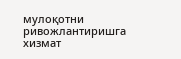мулоқотни ривожлантиришга хизмат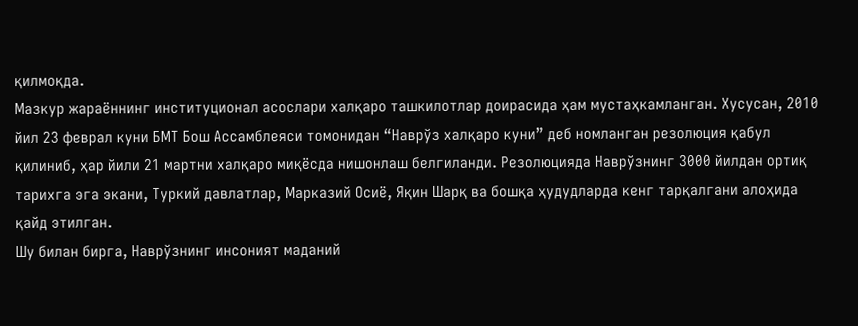қилмоқда.
Мазкур жараённинг институционал асослари халқаро ташкилотлар доирасида ҳам мустаҳкамланган. Хусусан, 2010 йил 23 феврал куни БМТ Бош Ассамблеяси томонидан “Наврўз халқаро куни” деб номланган резолюция қабул қилиниб, ҳар йили 21 мартни халқаро миқёсда нишонлаш белгиланди. Резолюцияда Наврўзнинг 3000 йилдан ортиқ тарихга эга экани, Туркий давлатлар, Марказий Осиё, Яқин Шарқ ва бошқа ҳудудларда кенг тарқалгани алоҳида қайд этилган.
Шу билан бирга, Наврўзнинг инсоният маданий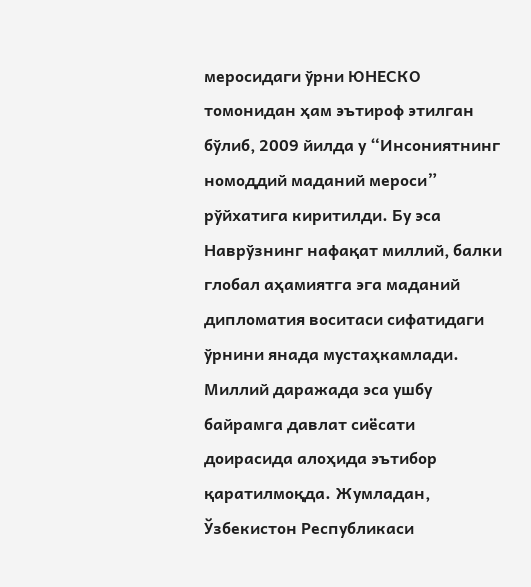меросидаги ўрни ЮНЕСКО томонидан ҳам эътироф этилган бўлиб, 2009 йилда у “Инсониятнинг номоддий маданий мероси” рўйхатига киритилди. Бу эса Наврўзнинг нафақат миллий, балки глобал аҳамиятга эга маданий дипломатия воситаси сифатидаги ўрнини янада мустаҳкамлади.
Миллий даражада эса ушбу байрамга давлат сиёсати доирасида алоҳида эътибор қаратилмоқда. Жумладан, Ўзбекистон Республикаси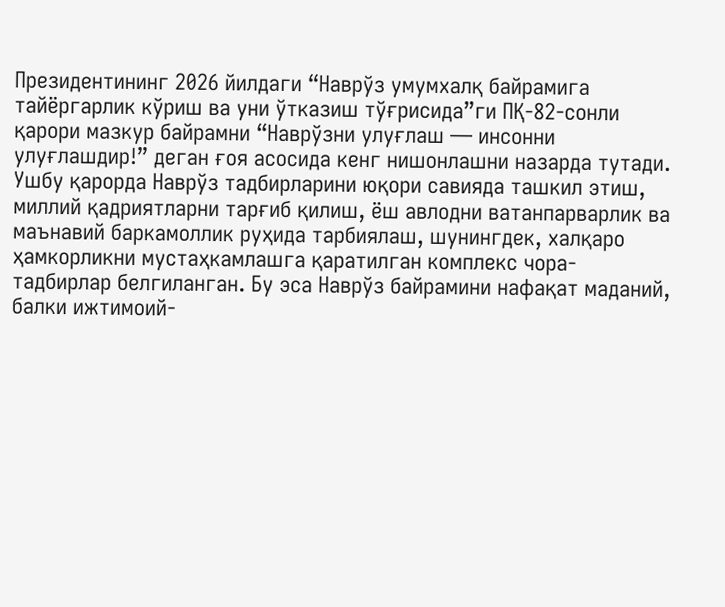Президентининг 2026 йилдаги “Наврўз умумхалқ байрамига тайёргарлик кўриш ва уни ўтказиш тўғрисида”ги ПҚ-82-сонли қарори мазкур байрамни “Наврўзни улуғлаш — инсонни улуғлашдир!” деган ғоя асосида кенг нишонлашни назарда тутади. Ушбу қарорда Наврўз тадбирларини юқори савияда ташкил этиш, миллий қадриятларни тарғиб қилиш, ёш авлодни ватанпарварлик ва маънавий баркамоллик руҳида тарбиялаш, шунингдек, халқаро ҳамкорликни мустаҳкамлашга қаратилган комплекс чора-тадбирлар белгиланган. Бу эса Наврўз байрамини нафақат маданий, балки ижтимоий-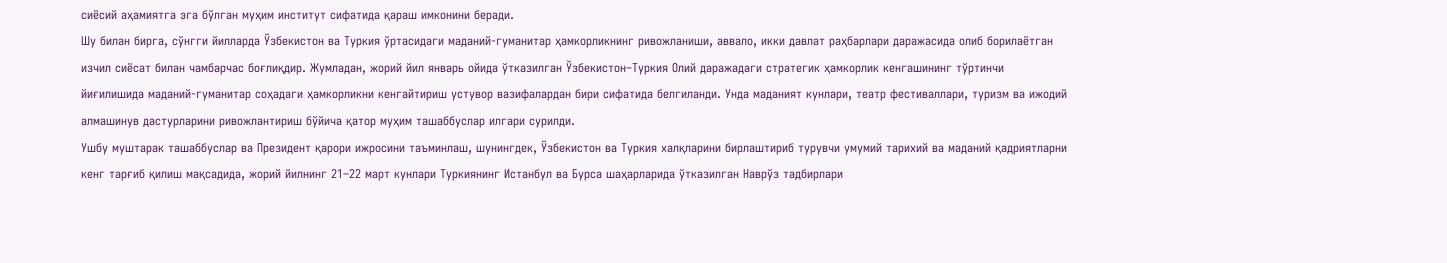сиёсий аҳамиятга эга бўлган муҳим институт сифатида қараш имконини беради.
Шу билан бирга, сўнгги йилларда Ўзбекистон ва Туркия ўртасидаги маданий-гуманитар ҳамкорликнинг ривожланиши, аввало, икки давлат раҳбарлари даражасида олиб борилаётган изчил сиёсат билан чамбарчас боғлиқдир. Жумладан, жорий йил январь ойида ўтказилган Ўзбекистон–Туркия Олий даражадаги стратегик ҳамкорлик кенгашининг тўртинчи йиғилишида маданий-гуманитар соҳадаги ҳамкорликни кенгайтириш устувор вазифалардан бири сифатида белгиланди. Унда маданият кунлари, театр фестиваллари, туризм ва ижодий алмашинув дастурларини ривожлантириш бўйича қатор муҳим ташаббуслар илгари сурилди.
Ушбу муштарак ташаббуслар ва Президент қарори ижросини таъминлаш, шунингдек, Ўзбекистон ва Туркия халқларини бирлаштириб турувчи умумий тарихий ва маданий қадриятларни кенг тарғиб қилиш мақсадида, жорий йилнинг 21–22 март кунлари Туркиянинг Истанбул ва Бурса шаҳарларида ўтказилган Наврўз тадбирлари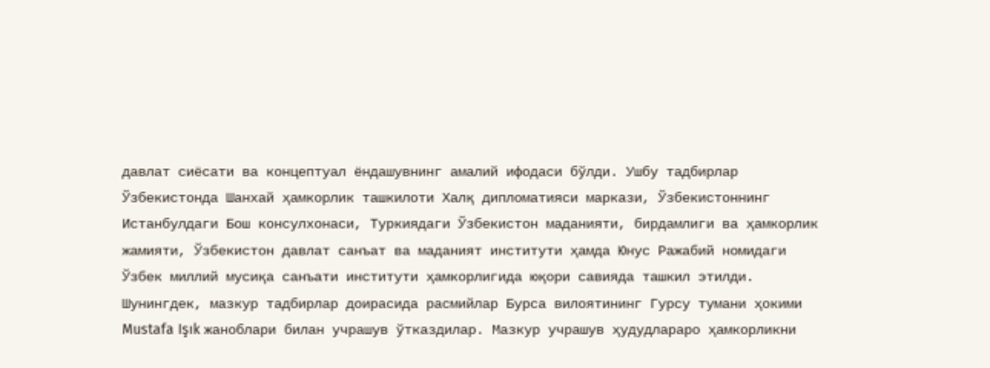давлат сиёсати ва концептуал ёндашувнинг амалий ифодаси бўлди. Ушбу тадбирлар Ўзбекистонда Шанхай ҳамкорлик ташкилоти Халқ дипломатияси маркази, Ўзбекистоннинг Истанбулдаги Бош консулхонаси, Туркиядаги Ўзбекистон маданияти, бирдамлиги ва ҳамкорлик жамияти, Ўзбекистон давлат санъат ва маданият институти ҳамда Юнус Ражабий номидаги Ўзбек миллий мусиқа санъати институти ҳамкорлигида юқори савияда ташкил этилди.
Шунингдек, мазкур тадбирлар доирасида расмийлар Бурса вилоятининг Гурсу тумани ҳокими Mustafa Işık жаноблари билан учрашув ўтказдилар. Мазкур учрашув ҳудудлараро ҳамкорликни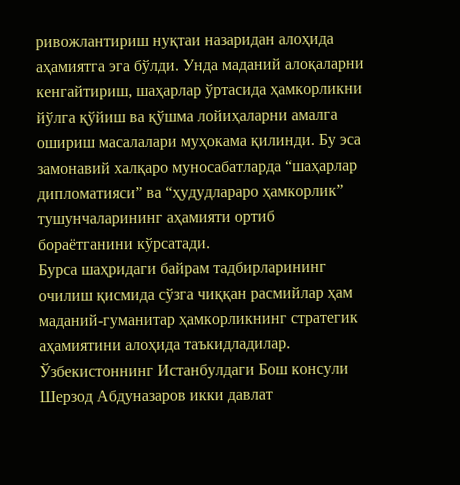ривожлантириш нуқтаи назаридан алоҳида аҳамиятга эга бўлди. Унда маданий алоқаларни кенгайтириш, шаҳарлар ўртасида ҳамкорликни йўлга қўйиш ва қўшма лойиҳаларни амалга ошириш масалалари муҳокама қилинди. Бу эса замонавий халқаро муносабатларда “шаҳарлар дипломатияси” ва “ҳудудлараро ҳамкорлик” тушунчаларининг аҳамияти ортиб бораётганини кўрсатади.
Бурса шаҳридаги байрам тадбирларининг очилиш қисмида сўзга чиққан расмийлар ҳам маданий-гуманитар ҳамкорликнинг стратегик аҳамиятини алоҳида таъкидладилар. Ўзбекистоннинг Истанбулдаги Бош консули Шерзод Абдуназаров икки давлат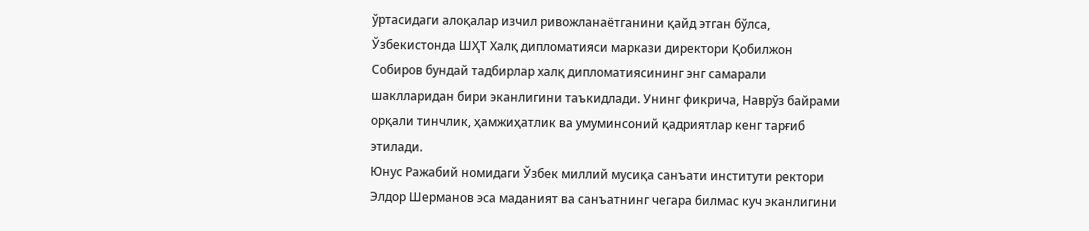ўртасидаги алоқалар изчил ривожланаётганини қайд этган бўлса, Ўзбекистонда ШҲТ Халқ дипломатияси маркази директори Қобилжон Собиров бундай тадбирлар халқ дипломатиясининг энг самарали шаклларидан бири эканлигини таъкидлади. Унинг фикрича, Наврўз байрами орқали тинчлик, ҳамжиҳатлик ва умуминсоний қадриятлар кенг тарғиб этилади.
Юнус Ражабий номидаги Ўзбек миллий мусиқа санъати институти ректори Элдор Шерманов эса маданият ва санъатнинг чегара билмас куч эканлигини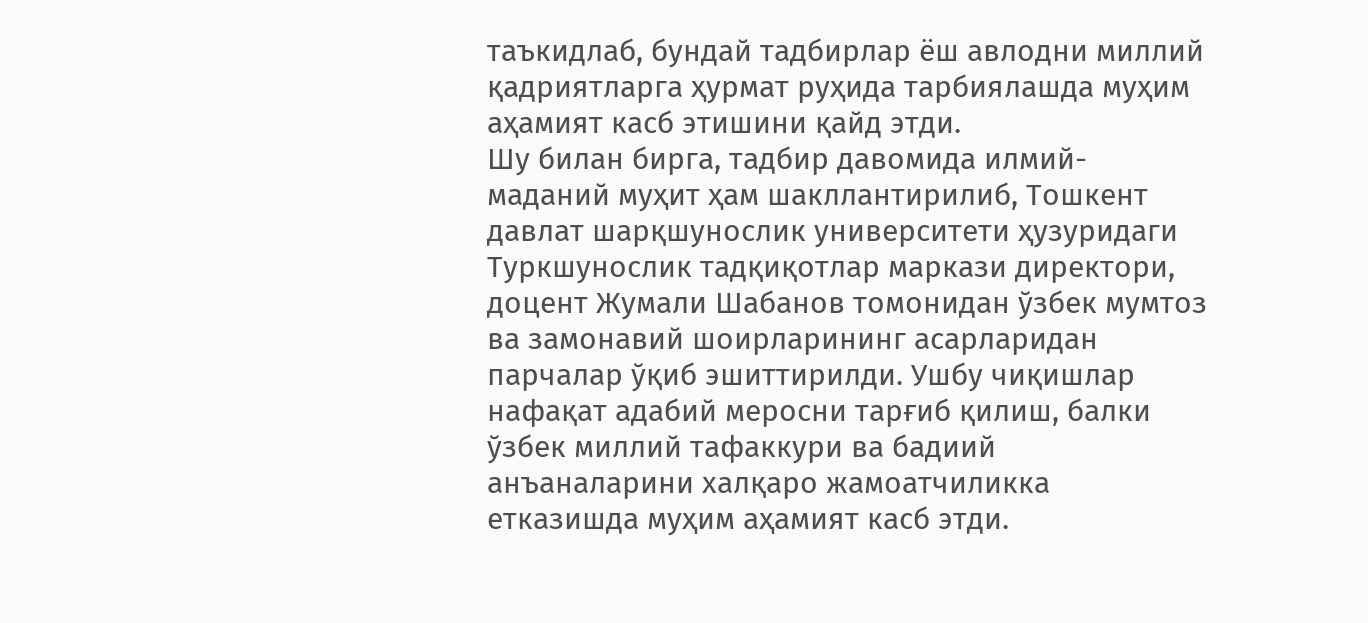таъкидлаб, бундай тадбирлар ёш авлодни миллий қадриятларга ҳурмат руҳида тарбиялашда муҳим аҳамият касб этишини қайд этди.
Шу билан бирга, тадбир давомида илмий-маданий муҳит ҳам шакллантирилиб, Тошкент давлат шарқшунослик университети ҳузуридаги Туркшунослик тадқиқотлар маркази директори, доцент Жумали Шабанов томонидан ўзбек мумтоз ва замонавий шоирларининг асарларидан парчалар ўқиб эшиттирилди. Ушбу чиқишлар нафақат адабий меросни тарғиб қилиш, балки ўзбек миллий тафаккури ва бадиий анъаналарини халқаро жамоатчиликка етказишда муҳим аҳамият касб этди.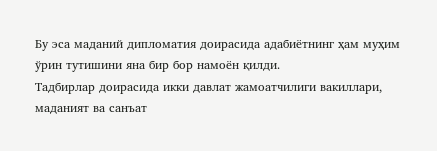Бу эса маданий дипломатия доирасида адабиётнинг ҳам муҳим ўрин тутишини яна бир бор намоён қилди.
Тадбирлар доирасида икки давлат жамоатчилиги вакиллари, маданият ва санъат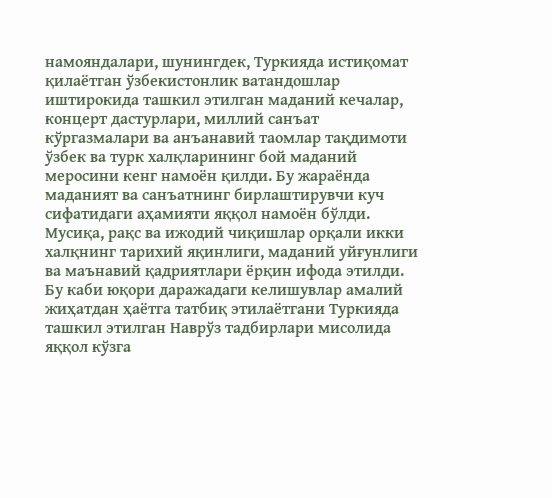намояндалари, шунингдек, Туркияда истиқомат қилаётган ўзбекистонлик ватандошлар иштирокида ташкил этилган маданий кечалар, концерт дастурлари, миллий санъат кўргазмалари ва анъанавий таомлар тақдимоти ўзбек ва турк халқларининг бой маданий меросини кенг намоён қилди. Бу жараёнда маданият ва санъатнинг бирлаштирувчи куч сифатидаги аҳамияти яққол намоён бўлди. Мусиқа, рақс ва ижодий чиқишлар орқали икки халқнинг тарихий яқинлиги, маданий уйғунлиги ва маънавий қадриятлари ёрқин ифода этилди.
Бу каби юқори даражадаги келишувлар амалий жиҳатдан ҳаётга татбиқ этилаётгани Туркияда ташкил этилган Наврўз тадбирлари мисолида яққол кўзга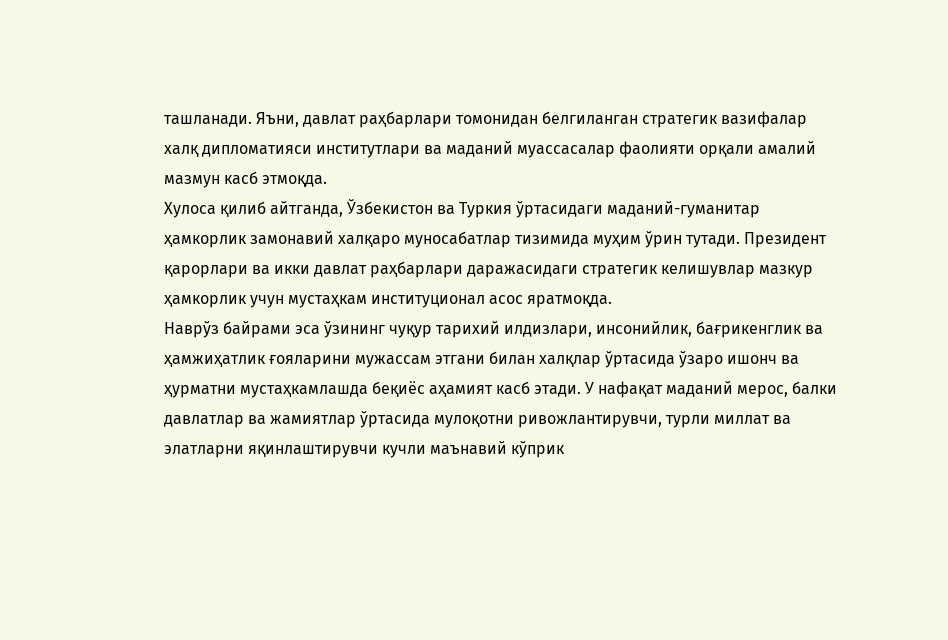ташланади. Яъни, давлат раҳбарлари томонидан белгиланган стратегик вазифалар халқ дипломатияси институтлари ва маданий муассасалар фаолияти орқали амалий мазмун касб этмоқда.
Хулоса қилиб айтганда, Ўзбекистон ва Туркия ўртасидаги маданий-гуманитар ҳамкорлик замонавий халқаро муносабатлар тизимида муҳим ўрин тутади. Президент қарорлари ва икки давлат раҳбарлари даражасидаги стратегик келишувлар мазкур ҳамкорлик учун мустаҳкам институционал асос яратмоқда.
Наврўз байрами эса ўзининг чуқур тарихий илдизлари, инсонийлик, бағрикенглик ва ҳамжиҳатлик ғояларини мужассам этгани билан халқлар ўртасида ўзаро ишонч ва ҳурматни мустаҳкамлашда беқиёс аҳамият касб этади. У нафақат маданий мерос, балки давлатлар ва жамиятлар ўртасида мулоқотни ривожлантирувчи, турли миллат ва элатларни яқинлаштирувчи кучли маънавий кўприк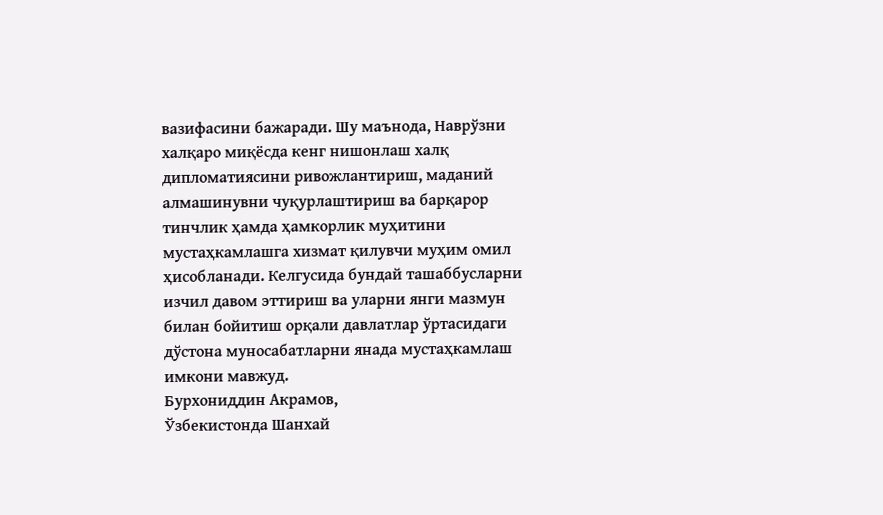вазифасини бажаради. Шу маънода, Наврўзни халқаро миқёсда кенг нишонлаш халқ дипломатиясини ривожлантириш, маданий алмашинувни чуқурлаштириш ва барқарор тинчлик ҳамда ҳамкорлик муҳитини мустаҳкамлашга хизмат қилувчи муҳим омил ҳисобланади. Келгусида бундай ташаббусларни изчил давом эттириш ва уларни янги мазмун билан бойитиш орқали давлатлар ўртасидаги дўстона муносабатларни янада мустаҳкамлаш имкони мавжуд.
Бурхониддин Акрамов,
Ўзбекистонда Шанхай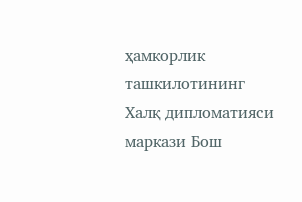ҳамкорлик ташкилотининг
Халқ дипломатияси маркази Бош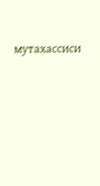мутахассиси